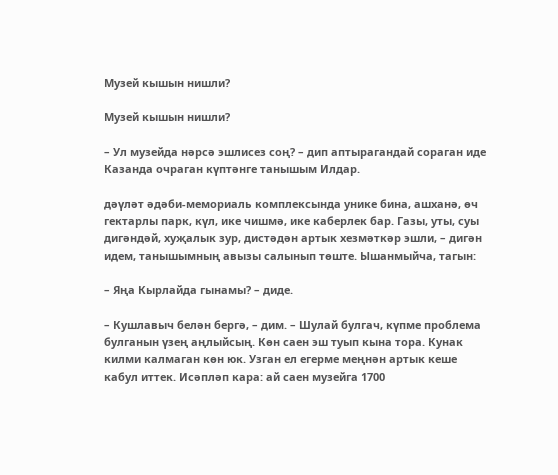Музей кышын нишли?

Музей кышын нишли?

– Ул музейда нәрсә эшлисез соң? – дип аптырагандай сораган иде Казанда очраган күптәнге танышым Илдар.

дәүләт әдәби-мемориаль комплексында унике бина, ашханә, өч гектарлы парк, күл, ике чишмә, ике каберлек бар. Газы, уты, суы дигәндәй, хуҗалык зур, дистәдән артык хезмәткәр эшли, – дигән идем, танышымның авызы салынып төште. Ышанмыйча, тагын:

– Яңа Кырлайда гынамы? – диде.

– Кушлавыч белән бергә, – дим. – Шулай булгач, күпме проблема булганын үзең аңлыйсың. Көн саен эш туып кына тора. Кунак килми калмаган көн юк. Узган ел егерме меңнән артык кеше кабул иттек. Исәпләп кара: ай саен музейга 1700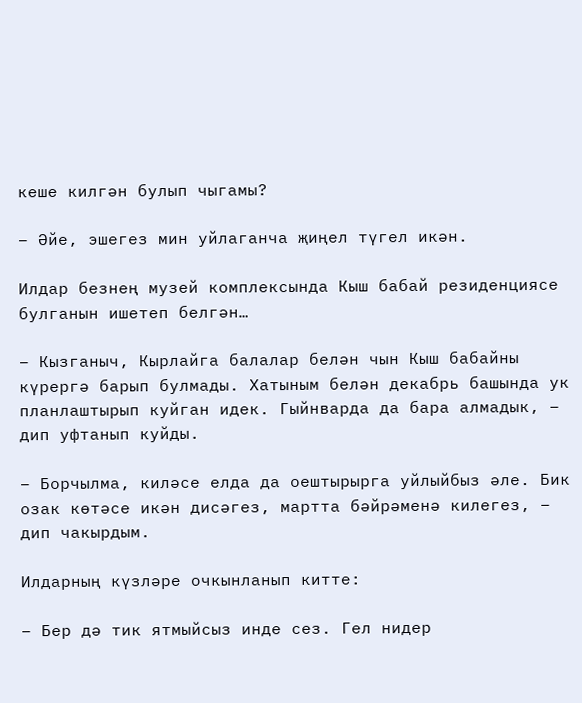кеше килгән булып чыгамы?

– Әйе, эшегез мин уйлаганча җиңел түгел икән.

Илдар безнең музей комплексында Кыш бабай резиденциясе булганын ишетеп белгән…

– Кызганыч, Кырлайга балалар белән чын Кыш бабайны күрергә барып булмады. Хатыным белән декабрь башында ук планлаштырып куйган идек. Гыйнварда да бара алмадык, – дип уфтанып куйды.

– Борчылма, киләсе елда да оештырырга уйлыйбыз әле. Бик озак көтәсе икән дисәгез, мартта бәйрәменә килегез, – дип чакырдым.

Илдарның күзләре очкынланып китте:

– Бер дә тик ятмыйсыз инде сез. Гел нидер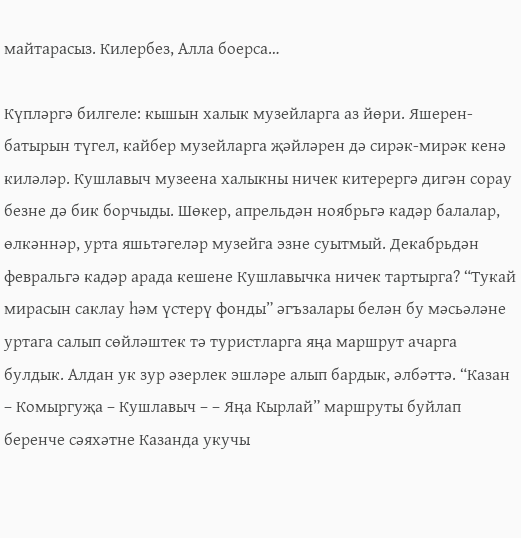майтарасыз. Килербез, Алла боерса…

Күпләргә билгеле: кышын халык музейларга аз йөри. Яшерен-батырын түгел, кайбер музейларга җәйләрен дә сирәк-мирәк кенә киләләр. Кушлавыч музеена халыкны ничек китерергә дигән сорау безне дә бик борчыды. Шөкер, апрельдән ноябрьгә кадәр балалар, өлкәннәр, урта яшьтәгеләр музейга эзне суытмый. Декабрьдән февральгә кадәр арада кешене Кушлавычка ничек тартырга? “Тукай мирасын саклау һәм үстерү фонды” әгъзалары белән бу мәсьәләне уртага салып сөйләштек тә туристларга яңа маршрут ачарга булдык. Алдан ук зур әзерлек эшләре алып бардык, әлбәттә. “Казан – Комыргуҗа – Кушлавыч – – Яңа Кырлай” маршруты буйлап беренче сәяхәтне Казанда укучы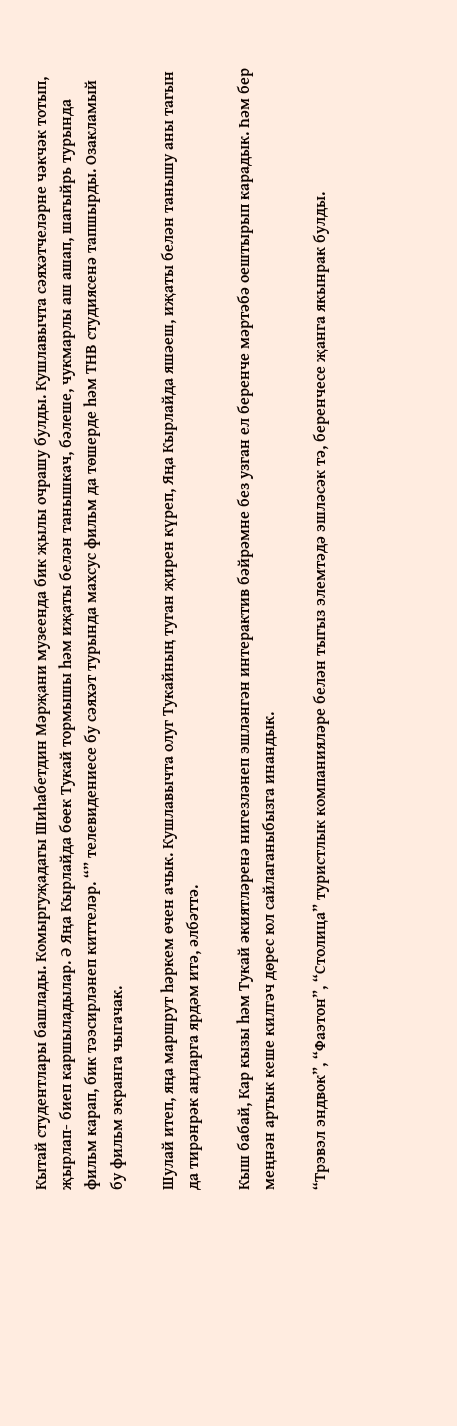Кытай студентлары башлады. Комыргуҗадагы Шиһабетдин Мәрҗани музеенда бик җылы очрашу булды. Кушлавычта сәяхәтчеләрне чәкчәк тотып, җырлап- биеп каршыладылар. Ә Яңа Кырлайда бөек Тукай тормышы һәм иҗаты белән танышкач, бәлеше, чукмарлы аш ашап, шагыйрь турында фильм карап, бик тәэсирләнеп киттеләр. “” телевидениесе бу сәяхәт турында махсус фильм да төшерде һәм ТНВ студиясенә тапшырды. Озакламый бу фильм экранга чыгачак.

Шулай итеп, яңа маршрут һәркем өчен ачык. Кушлавычта олуг Тукайның туган җирен күреп, Яңа Кырлайда яшәеш, иҗаты белән танышу аны тагын да тирәнрәк аңларга ярдәм итә, әлбәттә.

Кыш бабай, Кар кызы һәм Тукай әкиятләренә нигезләнеп эшләнгән интерактив бәйрәмне без узган ел беренче мәртәбә оештырып карадык. Һәм бер меңнән артык кеше килгәч дөрес юл сайлаганыбызга инандык.

“Трэвэл эндвок”, “Фаэтон”, “Столица” туристлык компанияләре белән тыгыз элемтәдә эшләсәк тә, беренчесе җанга якынрак булды.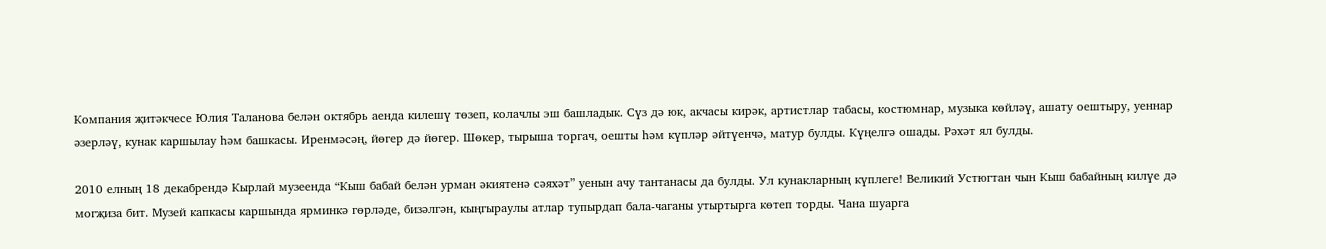Компания җитәкчесе Юлия Таланова белән октябрь аенда килешү төзеп, колачлы эш башладык. Сүз дә юк, акчасы кирәк, артистлар табасы, костюмнар, музыка көйләү, ашату оештыру, уеннар әзерләү, кунак каршылау һәм башкасы. Иренмәсәң, йөгер дә йөгер. Шөкер, тырыша торгач, оешты һәм күпләр әйтүенчә, матур булды. Күңелгә ошады. Рәхәт ял булды.

2010 елның 18 декабрендә Кырлай музеенда “Кыш бабай белән урман әкиятенә сәяхәт” уенын ачу тантанасы да булды. Ул кунакларның күплеге! Великий Устюгтан чын Кыш бабайның килүе дә могҗиза бит. Музей капкасы каршында ярминкә гөрләде, бизәлгән, кыңгыраулы атлар тупырдап бала-чаганы утыртырга көтеп торды. Чана шуарга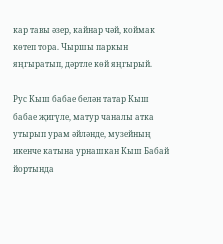кар тавы әзер, кайнар чәй, коймак көтеп тора. Чыршы паркын яңгыратып, дәртле көй яңгырый.

Рус Кыш бабае белән татар Кыш бабае җигүле, матур чаналы атка утырып урам әйләнде, музейның икенче катына урнашкан Кыш Бабай йортында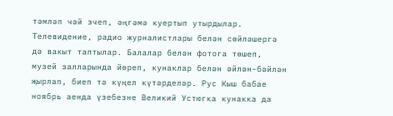тәмләп чәй эчеп, әңгәмә куертып утырдылар. Телевидение, радио журналистлары белән сөйләшергә дә вакыт таптылар. Балалар белән фотога төшеп, музей залларында йөреп, кунаклар белән әйлән-бәйлән җырлап, биеп тә күңел күтәрделәр. Рус Кыш бабае ноябрь аенда үзебезне Великий Устюгка кунакка да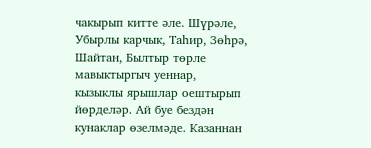чакырып китте әле. Шүрәле, Убырлы карчык, Таһир, Зөһрә, Шайтан, Былтыр төрле мавыктыргыч уеннар, кызыклы ярышлар оештырып йөрделәр. Ай буе бездән кунаклар өзелмәде. Казаннан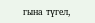гына түгел,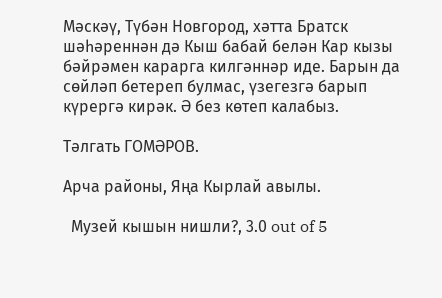Мәскәү, Түбән Новгород, хәтта Братск шәһәреннән дә Кыш бабай белән Кар кызы бәйрәмен карарга килгәннәр иде. Барын да сөйләп бетереп булмас, үзегезгә барып күрергә кирәк. Ә без көтеп калабыз.

Тәлгать ГОМӘРОВ.

Арча районы, Яңа Кырлай авылы.

  Музей кышын нишли?, 3.0 out of 5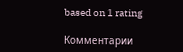based on 1 rating

Комментарии